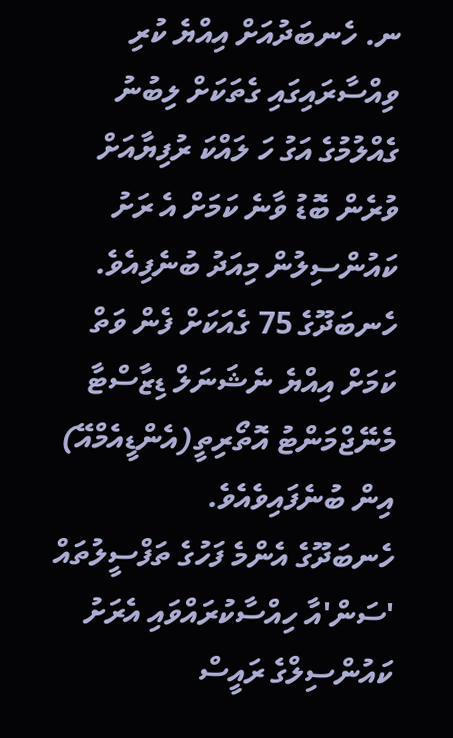ނ. ހެނބަދުއަށް އިއްޔެ ކުރި ވިއްސާރައިގައި ގެތަކަށް ލިބުނު ގެއްލުމުގެ އަގު ހަ ލައްކަ ރުފިޔާއަށް ވުރެން ބޮޑު ވާނެ ކަމަށް އެ ރަށު ކައުންސިލުން މިއަދު ބުނެފިއެވެ.
ހެނބަދޫގެ 75 ގެއަކަށް ފެން ވަތް ކަމަށް އިއްޔެ ނެޝަނަލް ޑިޒާސްޓާ މެނޭޖްމަންޓު އޮތޯރިތީ(އެންޑީއެމްއޭ) އިން ބުނެފައިވެއެވެ.
ހެނބަދޫގެ އެންމެ ފަހުގެ ތަފްސީލުތައް 'ސަން'އާ ހިއްސާކުރައްވައި އެރަށު ކައުންސިލްގެ ރައީސް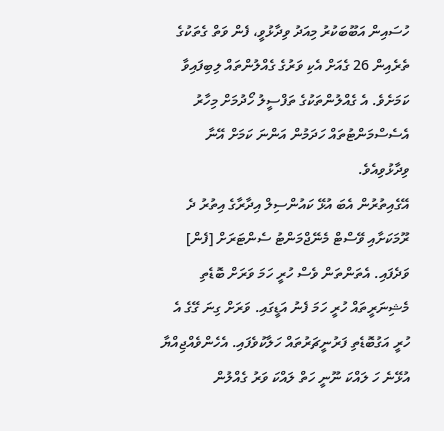ހުސައިން އަބޫބަކުރު މިއަދު ވިދާޅުވީ، ފެން ވަތް ގެތަކުގެ ތެރެއިން 26 ގެއަށް އެކި ވަރުގެ ގެއްލުންތައް ލިބިފައިވާ ކަމަށެވެ. އެ ގެއްލުންތަކުގެ ތަފްސީލު ހޯދުމަށް މިހާރު އެސެސްމަންޓުތައް ހަދަމުން އަންނަ ކަމަށް އޭނާ ވިދާޅުވިއެވެ.
އޭގެއިތުރުން އެބަ އުޅޭ ކައުންސިލް އިދާރާގެ އިތުރު ދެ ރޫމަކަށާއި ވޭސްޓް މެނޭޖްމަންޓު ސެންޓަރަށް [ފެން] ވަދެފައި. އެތަންތަން ވެސް ހުރީ ހަމަ ވަރަށް ބޮޑެތި މެޝިނަރީތައް ހުރީ ހަމަ ފެނު އަޑީގައި. ވަރަށް ގިނަ ގޭގެ އެ ހުރީ އަގުބޮޑެތި ފަރުނީޗަރުތައް ހަލާކުވެފައި. އެހެންވެއްޖިއްޔާ އުޅޭނެ ހަ ލައްކަ ނޫނީ ހަތް ލައްކަ ވަރު ގެއްލުން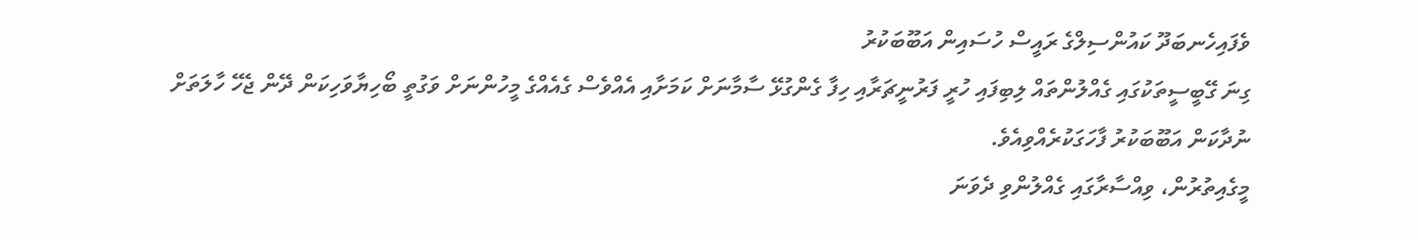ވެފައިހެނބަދޫ ކައުންސިލްގެ ރައީސް ހުސައިން އަބޫބަކުރު
ގިނަ ގޭބީސީތަކުގައި ގެއްލުންތައް ލިބިފައި ހުރީ ފަރުނީޗަރާއި ހިފާ ގެންގުޅޭ ސާމާނަށް ކަމަށާއި އެއްވެސް ގެއެއްގެ މީހުންނަށް ވަގުތީ ބޯހިޔާވަހިކަން ދޭން ޖެހޭ ހާލަތަށް ނުދާކަން އަބޫބަކުރު ފާހަގަކުރެއްވިއެވެ.
މީގެއިތުރުން، ވިއްސާރާގައި ގެއްލުންވި ދެވަނަ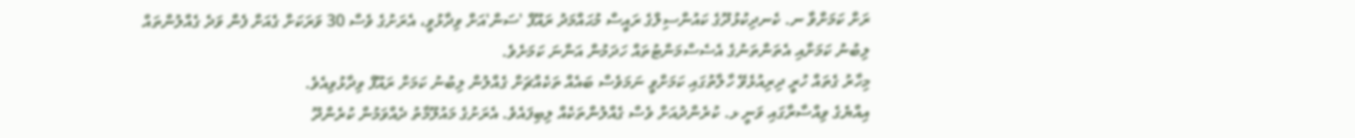ރަށް ކަމަށްވާ ނ. ކެނދިކުޅުދޫގެ ކައުންސިލްގެ ރައީސް މުޙައްމަދު ރައޫފް 'ސަން'އަށް ވިދާޅުވީ، އެރަށުގެ ވެސް 30 ވަރަކަށް ގެއަށް ފެން ވަދެ ގެއްލުންތައް ލިބުނު ކަމަށާއި އެތަންތަނުގެ އެސެސްމަންޓުތައް ހަދަމުން އަންނަ ކަމަށެވެ.
މިހާރު ގެތައް ހުރީ ދިރިއުޅެވޭ ހާލާތުގައި ކަމަށްވީ ނަމަވެސް ބައެއް ތަކެއްޗަށް ގެއްލުން ލިބުނު ކަމަށް ރައޫފް ވިދާޅުވިއެވެ.
އިއްޔެގެ ވިއްސާރާގައި ވަނީ ޅ. ކުރެންދުއަށް ވެސް ގެއްލުންތަކެއް ލިބިފައެވެ. އެރަށުގެ މައުލޫމާތު ދެއްވަމުން ކުރެންދޫ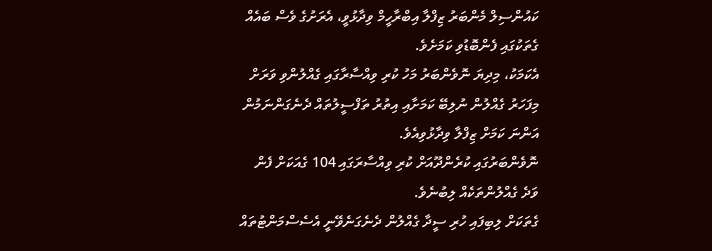ކައުންސިލް މެންބަރު ޒިފްލާ އިބްރާހީމް ވިދާޅުވީ، އެރަށުގެ ވެސް ބައެއް ގެތަކުގައި ފެންބޮޑުވި ކަމަށެވެ.
އެކަމަކު، މިދިޔަ ނޮވެންބަރު މަހު ކުރި ވިއްސާރާގައި ގެއްލުންވި ވަރަށް މިފަހަރު ގެއްލުން ނުލިބޭ ކަމަށާއި އިތުރު ތަފްސީލުތައް ދެނެގަންނަމުން އަންނަ ކަމަށް ޒިފްލާ ވިދާޅުވިއެވެ.
ނޮވެންބަރުގައި ކުރެންދޫއަށް ކުރި ވިއްސާރަގައި 104 ގެއަކަށް ފެން ވަދެ ގެއްލުންތަކެއް ލިބުނެވެ.
ގެތަކަށް ލިބިފައި ހުރި ސީދާ ގެއްލުން ދެނެގަނެވޭނީ އެސެސްމަންޓުތައް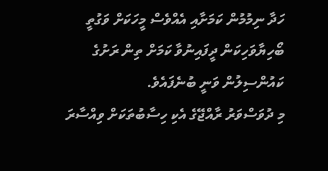ހަދާ ނިމުމުން ކަމަށާއި އެއްވެސް މީހަކަށް ވަގުތީ ބޯހިޔާވަހިކަން ދީފައިނުވާ ކަމަށް ތިން ރަށުގެ ކައުންސިލުން ވަނީ ބުނެފައެވެ.
މި ދުވަސްވަރު ރާއްޖޭގެ އެކި ހިސާބުތަކަށް ވިއްސާރަ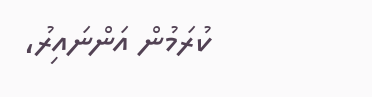ކުރަމުން އަންނައިރު،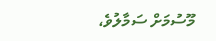މޫސުމަށް ސަމާލުވެ،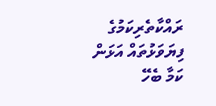ރައްކާތެރިކަމުގެ ފިޔަވަޅުތައް އަޅަން ކަމާ ބެހޭ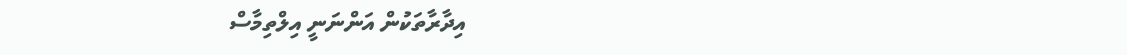އިދާރާތަކުން އަންނަނީ އިލްތިމާސް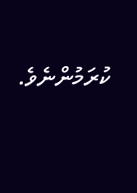ކުރަމުންނެވެ.